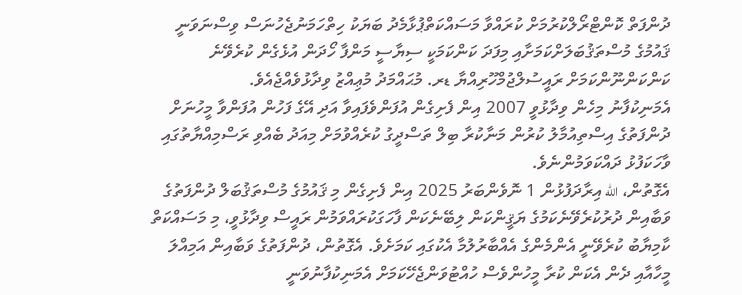ދުންފަތް ކޮންޓްރޯލްކުރުމަށް ކުރައްވާ މަސައްކަތްޕުޅާމެދު ބަޔަކު ހިތްހަމަނުޖެހުނަސް ވިސްނަވަނީ ޤައުމުގެ މުސްތަޤުބަލަށްކަމަށާއި މިފަދަ ކަންކަމަކީ ސިޔާސީ މަންފާ ހޯދަން އުޅެގެން ކުރެވޭނެ ކަންކަންނޫންކަމަށް ރައީސުލްޖުމްހޫރިއްޔާ ޑރ. މުޙައްމަދު މުޢިއްޒު ވިދާޅުވެއްޖެއެވެ.
އެމަނިކުފާނު މިހެން ވިދާޅުވީ 2007 އިން ފެށިގެން އުފަންވެފައިވާ އަދި އޭގެ ފަހުން އުފަންވާ މީހުނަށް ދުންފަތުގެ އިސްތިއުމާލު ކުރުން މަނާކުރާ ބިލް ތަސްދީގު ކުރެއްވުމަށް މިއަދު ބެއްވި ރަސްމިއްޔާތުގައި ވާހަކަފުޅު ދައްކަވަމުންނެވެ.
އެގޮތުން، الله އިރާދަފުޅުން 1 ނޮވެންބަރު 2025 އިން ފެށިގެން މި ޤައުމުގެ މުސްތަޤުބަލް ދުންފަތުގެ ވަބާއިން ދުރުކުރެވޭނެކަމުގެ ޔަޤީންކަން ލިބޭނެކަން ފާހަގަކުރައްވަމުން ރައީސް ވިދާޅުވީ، މި މަސައްކަތް ކާމިޔާބު ކުރެވޭނީ އެންމެންގެ އެއްބާރުލުމާ އެކުގައި ކަމަށެވެ. އެގޮތުން، ދުންފަތުގެ ވަބާއިން އަމިއްލަ މީހާއާއި ދެން އެކަން ކުރާ މީހުންވެސް ހުއްޓުވަންޖެހޭކަމަށް އެމަނިކުފާނުވަނީ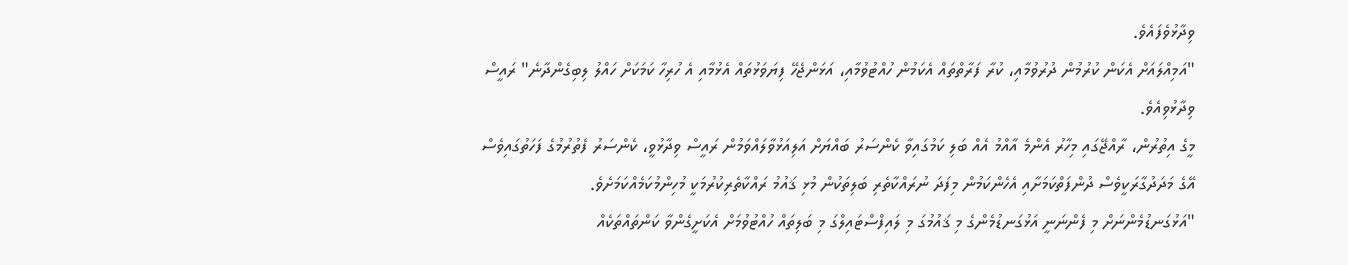ވިދާޅުވެފައެވެ.
"އަމިއްލައަށް އެކަން ކުރުމުން ދުރުވުމާއި، ކުރާ ފަރާތްތައް އެކަމުން ހުއްޓުވުމާއި، އަޅަންޖެހޭ ފިޔަވަޅުތައް އެޅުމާއި އެ ހުރިހާ ކަމަކަށް ހައްލު ލިބިގެންދާނެ" ރައީސް ވިދާޅުވިއެވެ.
މީގެ އިތުރުން، ރާއްޖޭގައި މިހާރު އެންމެ އާއްމު އެއް ބަލި ކަމުގައިވާ ކެންސަރު ބައްޔަށް އަލިއަޅުވާލައްވަމުން ރައީސް ވިދާޅުވީ، ކެންސަރު ފެތުރުމުގެ ފަހަތުގައިވެސް އޭގެ މަދަދުގާރަކީވެސް ދުންފަތްކަމަށާއި އެހެންކަމުން މިފަދަ ނުރައްކާތެރި ބަލިތަކުން މުޅި ޤައުމު ރައްކާތެރިކުރުމަކީ މުހިންމުކަމެއްކަމަށެވެ.
"އަޅުގަނޑުމެންނަށް މި ފެންނަނީ އަޅުގަނޑުމެންގެ މި ޤައުމުގަ މި ލައިފްސްޓައިލްގަ މި ބަލިތައް ހުއްޓުވުމަށް އެކަށީގެންވާ ކަންތައްތަކެއް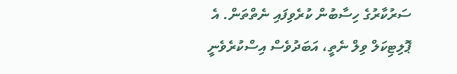ސަރުކާރުގެ ހިސާބުން ކުރެވިފައި ނެތްތަން. އެ ޕޮލިޓިކަލް ވިލް ނެތީ، އަބަދުވެސް އިސްކުރެވެނީ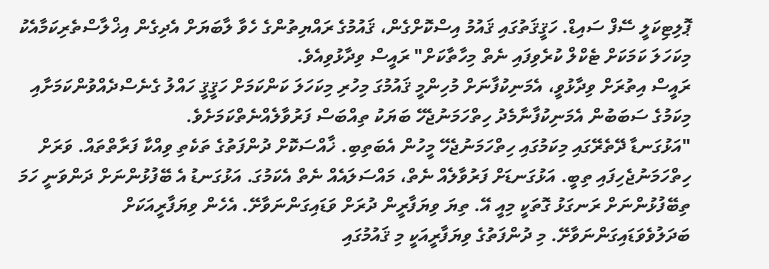ޕޮލިޓިކަލީ ސޭފް ސައިޑް. ހަޤީޤަތުގައި ޤައުމު އިސްކޮށްގެން، ޤައުމުގެ ރައްޔިތުންގެ ހެވާ ލާބަޔަށް އެދިގެން އިޚްލާސްތެރިކަމާއެކު މިކަހަލަ ކަމަކަށް ޓެކްލް ކުރެވިފައި ނެތް މިހާތާކަށް" ރައީސް ވިދާޅުވިއެވެ.
ރައީސް އިތުރަށް ވިދާޅުވީ، އެމަނިކުފާނަށް މުހިންމީ ޤައުމުގަ މިހުރި މިކަހަލަ ކަންކަމަށް ހަޤީޤީ ހައްލު ގެނެސްދެއްވުންކަމަށާއި މިކަމުގެ ސަބަބުން އެމަނިކުފާނާމެދު ހިތްހަމަނުޖެހޭ ބަޔަކު ތިއްބަސް ފަރުވާލެއްނެތްކަމަށެވެ.
"އަޅުގަނޑާ ދޭތެރޭގައި މިކަމުގައި ހިތްހަމަނުޖެހޭ މީހުން އެބަތިބި. ޚާއްސަކޮށް ދުންފަތުގެ ތަކެތި ވިއްކާ ފަރާތްތައް. ވަރަށް ހިތްހަމަނުޖެހިފައި ތިބީ. އަޅުގަނޑަށް ފަރުވާލެއް ނެތް، މައްސަލައެއް ނެތް އެކަމުގަ. އަޅުގަނޑު އެ ބޭފުޅުންނަށް ދަންވަނީ ހަމަ ތިބޭފުޅުންނަށް ރަނގަޅު ގޮތަކީ މިއީ އޭ. ތިޔަ ވިޔަފާރީން ދުރަށް ވަޑައިގަންނަވާށޭ. އެހެން ވިޔަފާރީއަކަށް ބަދަލުވެވަޑައިގަންނަވާށޭ. މި ދުންފަތުގެ ވިޔަފާރީއަކީ މި ޤައުމުގައި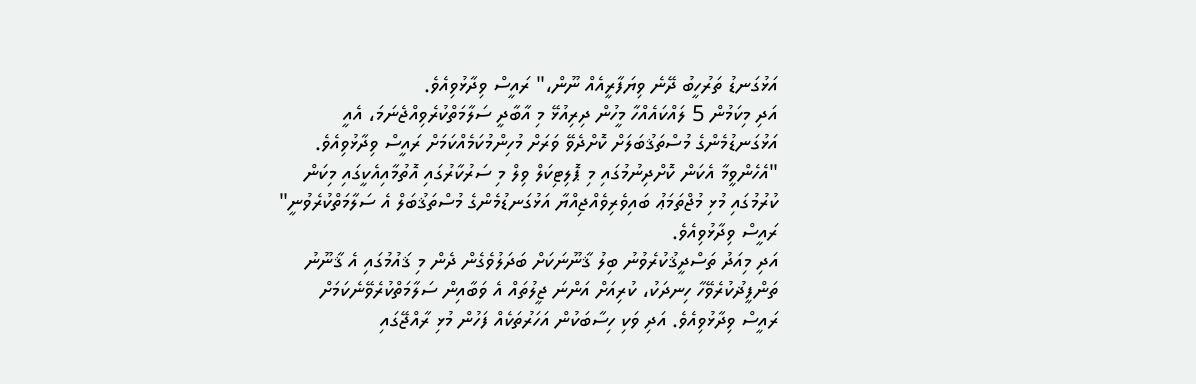އަޅުގަނޑު ތަރުހީބު ދޭނެ ވިޔަފާރީއެއް ނޫން،" ރައީސް ވިދާޅުވިއެވެ.
އަދި މިކަމުން 5 ލައްކައެއްހާ މީހުން ދިރިއުޅޭ މި އާބާދީ ސަލާމަތްކުރެވިއްޖެނަމަ، އެއީ އަޅުގަނޑުމެންގެ މުސްތަޤުބަލަށް ކޮށްދެވޭ ވަރަށް މުހިންމުކަމެއްކަމަށް ރައީސް ވިދާޅުވިއެވެ.
"އެހެންވީމާ އެކަން ކޮށްދިނުމުގައި މި ޕޮލިޓިކަލް ވިލް މި ސަރުކާރުގައި އޮތުމާއިއެކީގައި މިކަން ކުރުމުގައި މުޅި މުޖްތަމަޢު ބައިވެރިވެއްޖިއްޔާ އަޅުގަނޑުމެންގެ މުސްތަޤުބަލް އެ ސަލާމަތްކުރެވުނީ" ރައީސް ވިދާޅުވިއެވެ.
އަދި މިއަދު ތަސްދީޤުކުރެވުނު ބިލު ޤާނޫނަކަށް ބަދަލުވެގެން ދެން މި ޤައުމުގައި އެ ޤާނޫނު ތަންފީޛުކުރެވޭހާ ހިނދަކު، ކުރިއަށް އަންނަ ޖީލުތައް އެ ވަބާއިން ސަލާމަތްކުރެވޭނެކަމަށް ރައީސް ވިދާޅުވިއެވެ. އަދި ވަކި ހިސާބަކުން އަހަރުތަކެއް ފަހުން މުޅި ރާއްޖޭގައި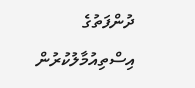ދުންފަތުގެ އިސްތިއުމާލުކުރުން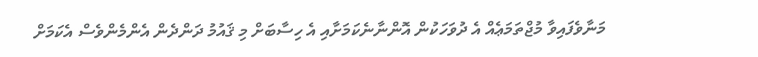މަނާވެފައިވާ މުޖްތަމަޢެއް އެ ދުވަހަކުން އޮންނާނެކަމަށާއި އެ ހިސާބަށް މި ޤައުމު ދަންދެން އެންމެންވެސް އެކަމަށް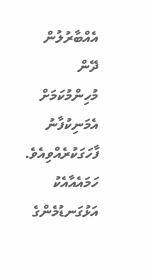އެއްބާރުލުން ދޭން މުހިންމުކަމަށް އެމަނިކުފާނު ފާހަގަކުރެއްވިއެވެ.
ހަމައެއާއެކު އަޅުގަނޑުމެންގެ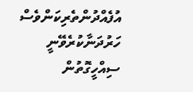އުފެއްދުންތެރިކަންވެސް ހަރުދަނާކުރެވޭނީ ސިއްހީގޮތުން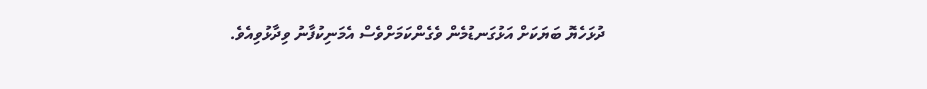ދުޅަހެޔޮ ބަޔަކަށް އަޅުގަނޑުމެން ވެގެންކަމަށްވެސް އެމަނިކުފާނު ވިދާޅުވިއެވެ.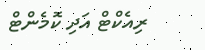ރިއެކްޓް އަދި ކޮމެންޓް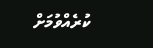ކުރެއްވުމަށް